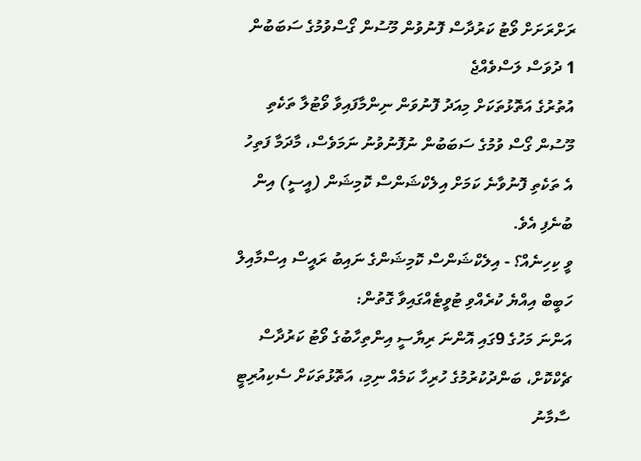ރަށްރަށަށް ވޯޓު ކަރުދާސް ފޮނުވުން މޫސުން ގޯސްވުމުގެ ސަބަބުން 1 ދުވަސް ލަސްވެއްޖެ
އުތުރުގެ އަތޮޅުތަކަށް މިއަދު ފޮނުވަން ނިންމާފައިވާ ވޯޓުލާ ތަކެތި މޫސުން ގޯސް ވުމުގެ ސަބަބުން ނުފޮނުވުނު ނަމަވެސް، މާދަމާ ފަތިހު އެ ތަކެތި ފޮނުވާނެ ކަމަށް އިލެކްޝަންސް ކޮމިޝަން (އީސީ) އިން ބުނެފި އެވެ.
ވީ ކިހިނެއް؟ - އިލެކްޝަންސް ކޮމިޝަންގެ ނައިބު ރައީސް އިސްމާއިލް ހަބީބް އިއްޔެ ކުރެއްވި ޓުވީޓެއްގައިވާ ގޮތުން:
އަންނަ މަހުގެ 9ގައި އޮންނަ ރިޔާސީ އިންތިހާބުގެ ވޯޓު ކަރުދާސް ޗެކްކޮށް، ބަންދުކުރުމުގެ ހުރިހާ ކަމެއް ނިމި، އަތޮޅުތަކަށް ސެކިއުރިޓީ ސާމާނު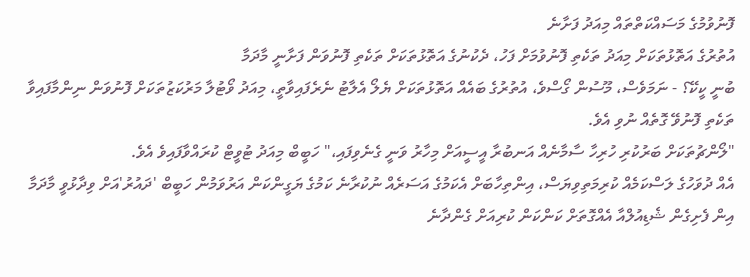ފޮނުވުމުގެ މަސައްކަތްތައް މިއަދު ފަށާނެ
އުތުރުގެ އަތޮޅުތަކަށް މިއަދު ތަކެތި ފޮނުވުމަށް ފަހު، ދެކުނުގެ އަތޮޅުތަކަށް ތަކެތި ފޮނުވަން ފަށާނީ މާދަމާ
ބުނީ ކީކޭ؟ - ނަމަވެސް، މޫސުން ގޯސްވެ، އުތުރުގެ ބައެއް އަތޮޅުތަކަށް ޔެލޯ އެލާޓު ނެރެފައިވާތީ، މިއަދު ވޯޓުލާ މަރުކަޒުތަކަށް ފޮނުވަން ނިންމާފައިވާ ތަކެތި ފޮނުވޭ ގޮތެއް ނުވި އެވެ.
"ލޯންޗުތަކަށް ބަރުކުރި ހުރިހާ ސާމާނެއް އަނބުރާ އީސީއަށް މިހާރު ވަނީ ގެނެވިފައި،" ހަބީބް މިއަދު ޓުވީޓް ކުރައްވާފައިވެ އެވެ.
އެއް ދުވަހުގެ ލަސްކަމެއް ކުރިމަތިވިޔަސް، އިންތިހާބަށް އެކަމުގެ އަސަރެއް ނުކުރާނެ ކަމުގެ ޔަގީންކަން އަރުވަމުން ހަބީބް 'ދައުރު'އަށް ވިދާޅުވީ މާދަމާ އިން ފެށިގެން ޝެޑިއުލްއާ އެއްގޮތަށް ކަންކަން ކުރިއަށް ގެންދާނެ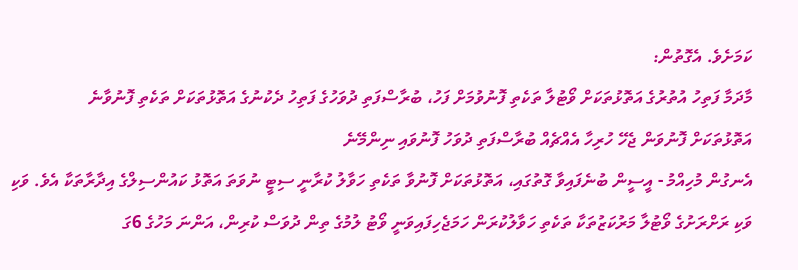ކަމަށެވެ. އެގޮތުން:
މާދަމާ ފަތިހު އުތުރުގެ އަތޮޅުތަކަށް ވޯޓުލާ ތަކެތި ފޮނުވުމަށް ފަހު، ބުރާސްފަތި ދުވަހުގެ ފަތިހު ދެކުނުގެ އަތޮޅުތަކަށް ތަކެތި ފޮނުވާނެ
އަތޮޅުތަކަށް ފޮނުވަން ޖެހޭ ހުރިހާ އެއްޗެއް ބުރާސްފަތި ދުވަހު ފޮނުވައި ނިންމޭނެ
އެނގުން މުހިއްމު - އީސީން ބުނެފައިވާ ގޮތުގައި، އަތޮޅުތަކަށް ފޮނުވާ ތަކެތި ހަވާލު ކުރާނީ ސިޓީ ނުވަތަ އަތޮޅު ކައުންސިލްގެ އިދާރާތަކާ އެވެ. ވަކި ވަކި ރަށްރަށުގެ ވޯޓުލާ މަރުކަޒުތަކާ ތަކެތި ހަވާލުކުރަން ހަމަޖެހިފައިވަނީ ވޯޓު ލުމުގެ ތިން ދުވަސް ކުރިން، އަންނަ މަހުގެ 6ގަ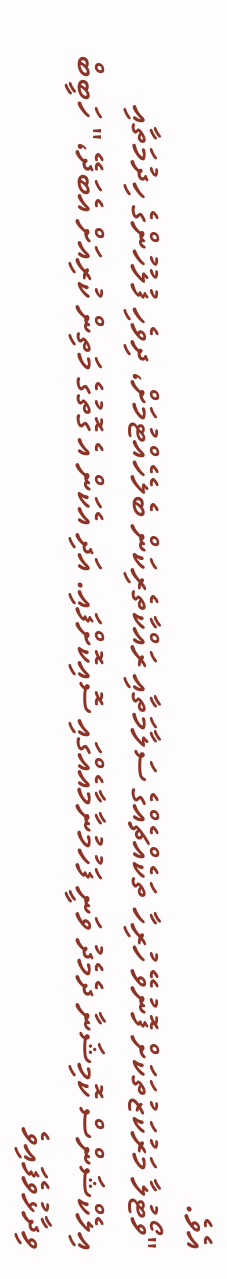އެވެ.
"ވޯޓުލާ މަރުކަޒުތަކަށް ފޮނުވޭ ހުރިހާ ތަކެއްޗެއްގެ ސަލާމަތާއި ރައްކާތެރިކަން ބެލެހެއްޓުމަށް، ދިވެހި ފުލުހުންގެ ހިދުމަތާއި އިލެކްޝަންސް ކޮމިޝަނާ ދެމެދު ވަނީ ފަހުމުނާމާއެއްގައި ސޮއިކޮށްފައި. އަދި އެކަން އެ ގޮތުގެ މަތިން ކުރިއަށް އެބަދޭ،" ހަބީބް ވިދާޅުވެފައިވެ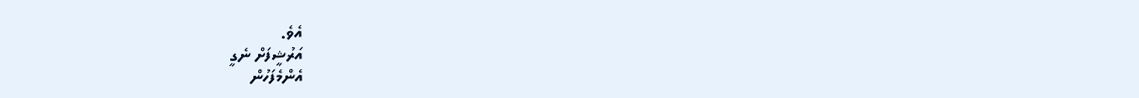އެވެ.
އަރުޝީފަށް ނެގީ
އެންމެފަހުން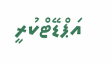އަޕްޑޭޓްކުރީ